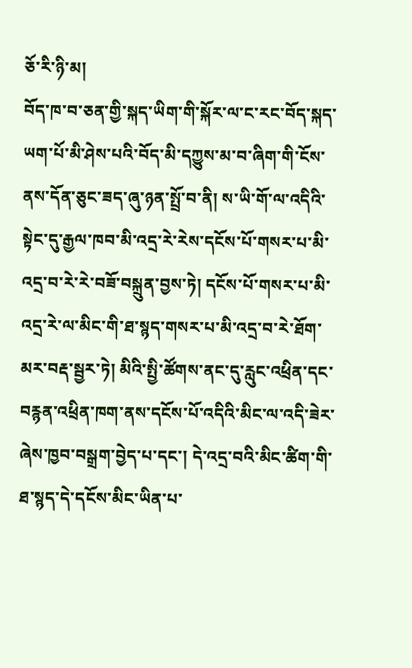ཅོ་རི་ཉི་མ།
བོད་ཁ་བ་ཅན་གྱི་སྐད་ཡིག་གི་སྐོར་ལ་ང་རང་བོད་སྐད་ཡག་པོ་མི་ཤེས་པའི་བོད་མི་དཀྱུས་མ་བ་ཞིག་གི་ངོས་ནས་དོན་ཅུང་ཟད་ཞུ་ཉན་སྤྲོ་བ་ནི། ས་ཡི་གོ་ལ་འདིའི་སྟེང་དུ་རྒྱལ་ཁབ་མི་འདྲ་རེ་རེས་དངོས་པོ་གསར་པ་མི་འདྲ་བ་རེ་རེ་བཟོ་བསྐྲུན་བྱས་ཏེ། དངོས་པོ་གསར་པ་མི་འདྲ་རེ་ལ་མིང་གི་ཐ་སྙད་གསར་པ་མི་འདྲ་བ་རེ་ཐོག་མར་བརྡ་སྦྱར་ཏེ། མིའི་སྤྱི་ཚོགས་ནང་དུ་རླུང་འཕྲིན་དང་བརྙན་འཕྲིན་ཁག་ནས་དངོས་པོ་འདིའི་མིང་ལ་འདི་ཟེར་ཞེས་ཁྱབ་བསྒྲག་བྱེད་པ་དང་། དེ་འདྲ་བའི་མིང་ཚིག་གི་ཐ་སྙད་དེ་དངོས་མིང་ཡིན་པ་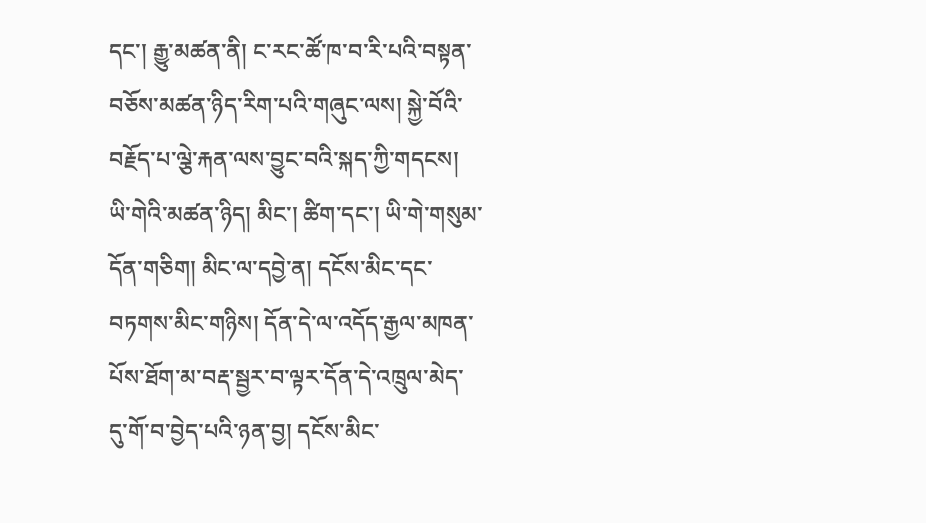དང་། རྒྱུ་མཚན་ནི། ང་རང་ཚོ་ཁ་བ་རི་པའི་བསྟན་བཅོས་མཚན་ཉིད་རིག་པའི་གཞུང་ལས། སྐྱེ་བོའི་བརྗོད་པ་ལྕེ་རྐན་ལས་བྱུང་བའི་སྐད་ཀྱི་གདངས། ཡི་གེའི་མཚན་ཉིད། མིང་། ཚིག་དང་། ཡི་གེ་གསུམ་དོན་གཅིག། མིང་ལ་དབྱེ་ན། དངོས་མིང་དང་བཏགས་མིང་གཉིས། དོན་དེ་ལ་འདོད་རྒྱལ་མཁན་པོས་ཐོག་མ་བརྡ་སྦྱར་བ་ལྟར་དོན་དེ་འཁྲུལ་མེད་དུ་གོ་བ་བྱེད་པའི་ཉན་བྱ། དངོས་མིང་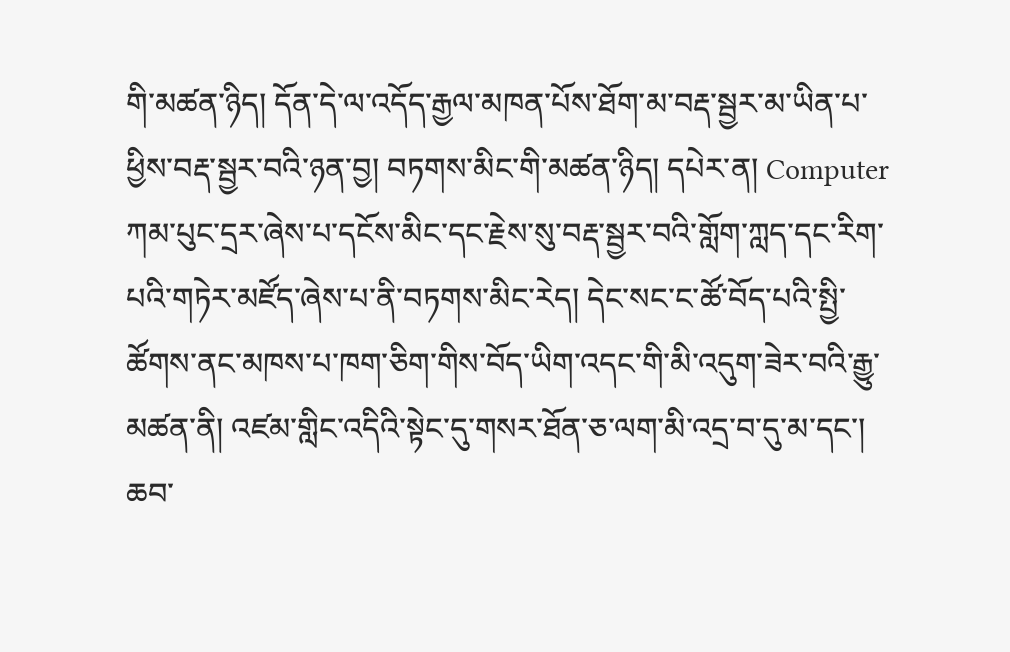གི་མཚན་ཉིད། དོན་དེ་ལ་འདོད་རྒྱལ་མཁན་པོས་ཐོག་མ་བརྡ་སྦྱར་མ་ཡིན་པ་ཕྱིས་བརྡ་སྦྱར་བའི་ཉན་བྱ། བཏགས་མིང་གི་མཚན་ཉིད། དཔེར་ན། Computer ཀམ་པུང་དྲར་ཞེས་པ་དངོས་མིང་དང་རྗེས་སུ་བརྡ་སྦྱར་བའི་གློག་ཀླད་དང་རིག་པའི་གཏེར་མཛོད་ཞེས་པ་ནི་བཏགས་མིང་རེད། དེང་སང་ང་ཚོ་བོད་པའི་སྤྱི་ཚོགས་ནང་མཁས་པ་ཁག་ཅིག་གིས་བོད་ཡིག་འདང་གི་མི་འདུག་ཟེར་བའི་རྒྱུ་མཚན་ནི། འཛམ་གླིང་འདིའི་སྟེང་དུ་གསར་ཐོན་ཅ་ལག་མི་འདྲ་བ་དུ་མ་དང་། ཆབ་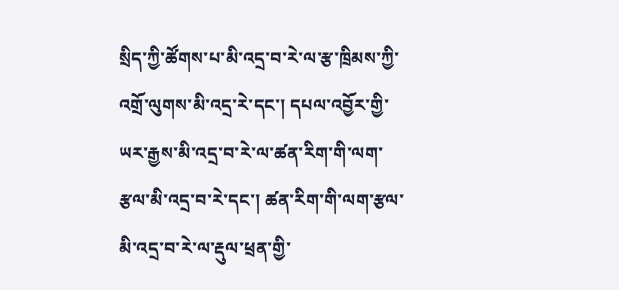སྲིད་ཀྱི་ཚོགས་པ་མི་འདྲ་བ་རེ་ལ་རྩ་ཁྲིམས་ཀྱི་འགྲོ་ལུགས་མི་འདྲ་རེ་དང་། དཔལ་འབྱོར་གྱི་ཡར་རྒྱས་མི་འདྲ་བ་རེ་ལ་ཚན་རིག་གི་ལག་རྩལ་མི་འདྲ་བ་རེ་དང་། ཚན་རིག་གི་ལག་རྩལ་མི་འདྲ་བ་རེ་ལ་རྡུལ་ཕྲན་གྱི་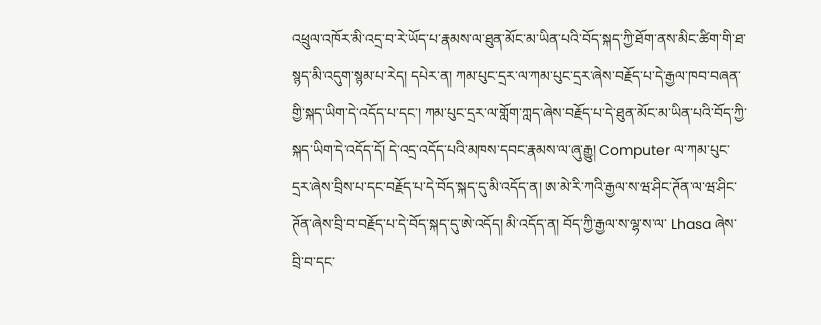འཕྲུལ་འཁོར་མི་འདྲ་བ་རེ་ཡོད་པ་རྣམས་ལ་ཐུན་མོང་མ་ཡིན་པའི་བོད་སྐད་ཀྱི་ཐོག་ནས་མིང་ཚིག་གི་ཐ་སྙད་མི་འདུག་སྙམ་པ་རེད། དཔེར་ན། ཀམ་པུང་དྲར་ལ་ཀམ་པུང་དྲར་ཞེས་བརྗོད་པ་དེ་རྒྱལ་ཁབ་བཞན་གྱི་སྐད་ཡིག་དེ་འདོད་པ་དང་། ཀམ་པུང་དྲར་ལ་གློག་ཀླད་ཞེས་བརྗོད་པ་དེ་ཐུན་མོང་མ་ཡིན་པའི་བོད་ཀྱི་སྐད་ཡིག་དེ་འདོད་དོ། དེ་འདྲ་འདོད་པའི་མཁས་དབང་རྣམས་ལ་ཞུ་རྒྱུ། Computer ལ་ཀམ་པུང་དྲར་ཞེས་བྲིས་པ་དང་བརྗོད་པ་དེ་བོད་སྐད་དུ་མི་འདོད་ན། ཨ་མེ་རི་ཀའི་རྒྱལ་ས་ཝ་ཤིང་ཊོན་ལ་ཝ་ཤིང་ཊོན་ཞེས་བྲི་བ་བརྗོད་པ་དེ་བོད་སྐད་དུ་ཨེ་འདོད། མི་འདོད་ན། བོད་ཀྱི་རྒྱལ་ས་ལྷ་ས་ལ་ Lhasa ཞེས་བྲི་བ་དང་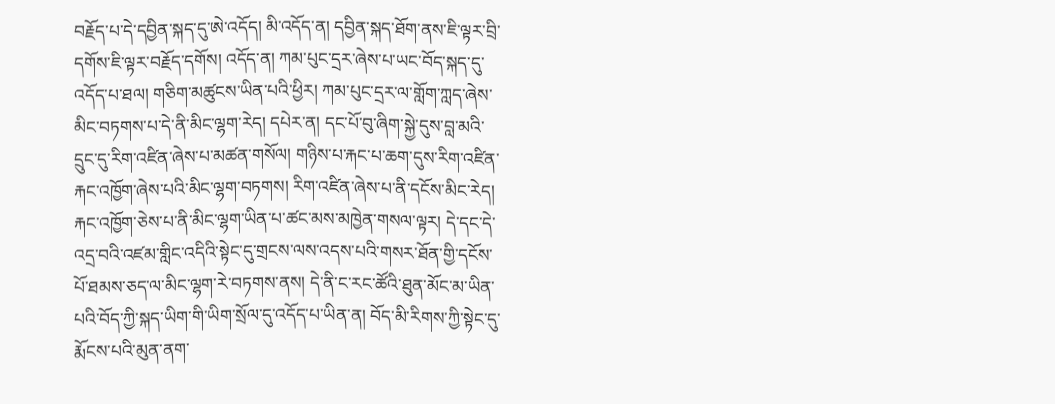བརྗོད་པ་དེ་དབྱིན་སྐད་དུ་ཨེ་འདོད། མི་འདོད་ན། དབྱིན་སྐད་ཐོག་ནས་ཇི་ལྟར་བྲི་དགོས་ཇི་ལྟར་བརྗོད་དགོས། འདོད་ན། ཀམ་པུང་དྲར་ཞེས་པ་ཡང་བོད་སྐད་དུ་འདོད་པ་ཐལ། གཅིག་མཚུངས་ཡིན་པའི་ཕྱིར། ཀམ་པུང་དྲར་ལ་གློག་ཀླད་ཞེས་མིང་བཏགས་པ་དེ་ནི་མིང་ལྷག་རེད། དཔེར་ན། དང་པོ་བུ་ཞིག་སྐྱེ་དུས་བླ་མའི་དྲུང་དུ་རིག་འཛིན་ཞེས་པ་མཚན་གསོལ། གཉིས་པ་རྐང་པ་ཆག་དུས་རིག་འཛིན་རྐང་འཁྱོག་ཞེས་པའི་མིང་ལྷག་བཏགས། རིག་འཛིན་ཞེས་པ་ནི་དངོས་མིང་རེད། རྐང་འཁྱོག་ཅེས་པ་ནི་མིང་ལྷག་ཡིན་པ་ཚང་མས་མཁྱེན་གསལ་ལྟར། དེ་དང་དེ་འདྲ་བའི་འཛམ་གླིང་འདིའི་སྟེང་དུ་གྲངས་ལས་འདས་པའི་གསར་ཐོན་གྱི་དངོས་པོ་ཐམས་ཅད་ལ་མིང་ལྷག་རེ་བཏགས་ནས། དེ་ནི་ང་རང་ཚོའི་ཐུན་མོང་མ་ཡིན་པའི་བོད་ཀྱི་སྐད་ཡིག་གི་ཡིག་སྲོལ་དུ་འདོད་པ་ཡིན་ན། བོད་མི་རིགས་ཀྱི་སྟེང་དུ་རྨོངས་པའི་མུན་ནག་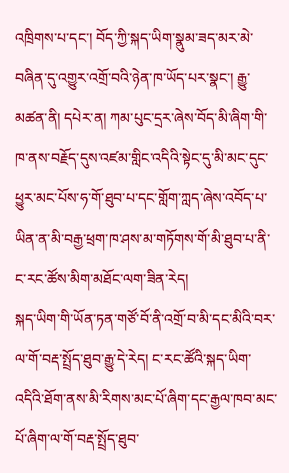འཁྲིགས་པ་དང་། བོད་ཀྱི་སྐད་ཡིག་སྣུམ་ཟད་མར་མེ་བཞིན་དུ་འགྱུར་འགྲོ་བའི་ཉེན་ཁ་ཡོད་པར་སྣང་། རྒྱུ་མཚན་ནི། དཔེར་ན། ཀམ་པུང་དྲར་ཞེས་བོད་མི་ཞིག་གི་ཁ་ནས་བརྗོད་དུས་འཛམ་གླིང་འདིའི་སྟེང་དུ་མི་མང་དུང་ཕྱུར་མང་པོས་ཧ་གོ་ཐུབ་པ་དང་གློག་ཀླད་ཞེས་འབོད་པ་ཡིན་ན་མི་བརྒྱ་ཕྲག་ཁ་ཤས་མ་གཏོགས་གོ་མི་ཐུབ་པ་ནི་ང་རང་ཚོས་མིག་མཐོང་ལག་ཟིན་རེད།
སྐད་ཡིག་གི་ཡོན་ཏན་གཙོ་བོ་ནི་འགྲོ་བ་མི་དང་མིའི་བར་ལ་གོ་བརྡ་སྤྲོད་ཐུབ་རྒྱུ་དེ་རེད། ང་རང་ཚོའི་སྐད་ཡིག་འདིའི་ཐོག་ནས་མི་རིགས་མང་པོ་ཞིག་དང་རྒྱལ་ཁབ་མང་པོ་ཞིག་ལ་གོ་བརྡ་སྤྲོད་ཐུབ་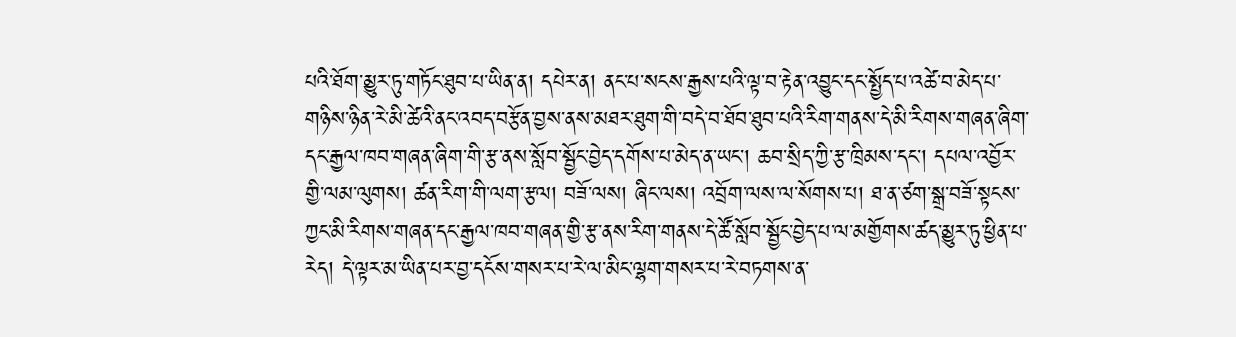པའི་ཐོག་མྱུར་ཏུ་གཏོང་ཐུབ་པ་ཡིན་ན། དཔེར་ན། ནང་པ་སངས་རྒྱས་པའི་ལྟ་བ་རྟེན་འབྱུང་དང་སྤྱོད་པ་འཚེ་བ་མེད་པ་གཉིས་ཉིན་རེ་མི་ཚེའི་ནང་འབད་བརྩོན་བྱས་ནས་མཐར་ཐུག་གི་བདེ་བ་ཐོབ་ཐུབ་པའི་རིག་གནས་དེ་མི་རིགས་གཞན་ཞིག་དང་རྒྱལ་ཁབ་གཞན་ཞིག་གི་རྩ་ནས་སློབ་སྦྱོང་བྱེད་དགོས་པ་མེད་ན་ཡང་། ཆབ་སྲིད་ཀྱི་རྩ་ཁྲིམས་དང་། དཔལ་འབྱོར་གྱི་ལམ་ལུགས། ཚན་རིག་གི་ལག་རྩལ། བཟོ་ལས། ཞིང་ལས། འབྲོག་ལས་ལ་སོགས་པ། ཐ་ན་ཙག་སྒྲ་བཟོ་སྟངས་ཀྱང་མི་རིགས་གཞན་དང་རྒྱལ་ཁབ་གཞན་གྱི་རྩ་ནས་རིག་གནས་དེ་ཚོ་སློབ་སྦྱོང་བྱེད་པ་ལ་མགྱོགས་ཚད་མྱུར་ཏུ་ཕྱིན་པ་རེད། དེ་ལྟར་མ་ཡིན་པར་བྱ་དངོས་གསར་པ་རེ་ལ་མིང་ལྷག་གསར་པ་རེ་བཏགས་ན་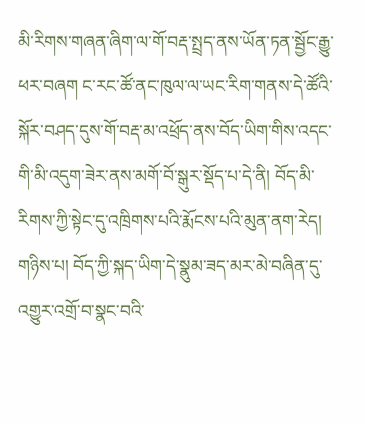མི་རིགས་གཞན་ཞིག་ལ་གོ་བརྡ་སྤྲད་ནས་ཡོན་ཏན་སྦྱོང་རྒྱུ་ཕར་བཞག ང་རང་ཚོ་ནང་ཁུལ་ལ་ཡང་རིག་གནས་དེ་ཚོའི་སྐོར་བཤད་དུས་གོ་བརྡ་མ་འཕྲོད་ནས་བོད་ཡིག་གིས་འདང་གི་མི་འདུག་ཟེར་ནས་མགོ་བོ་སྒུར་སྡོད་པ་དེ་ནི། བོད་མི་རིགས་ཀྱི་སྟེང་དུ་འཁྲིགས་པའི་རྨོངས་པའི་མུན་ནག་རེད།
གཉིས་པ། བོད་ཀྱི་སྐད་ཡིག་དེ་སྣུམ་ཟད་མར་མེ་བཞིན་དུ་འགྱུར་འགྲོ་བ་སྣང་བའི་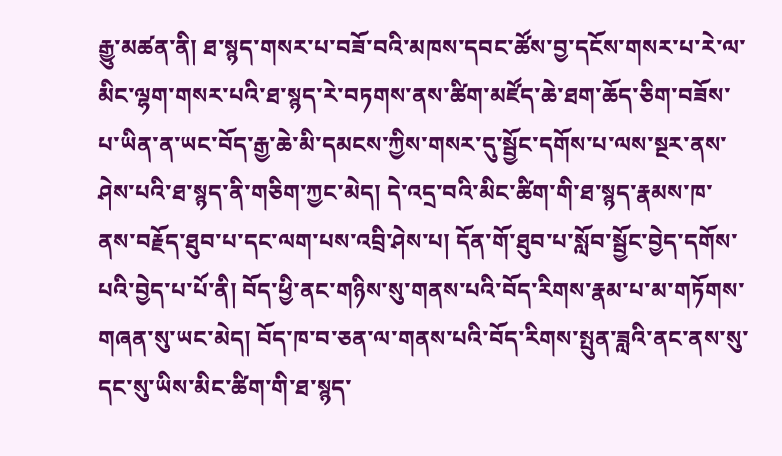རྒྱུ་མཚན་ནི། ཐ་སྙད་གསར་པ་བཟོ་བའི་མཁས་དབང་ཚོས་བྱ་དངོས་གསར་པ་རེ་ལ་མིང་ལྷག་གསར་པའི་ཐ་སྙད་རེ་བཏགས་ནས་ཚིག་མཛོད་ཆེ་ཐག་ཆོད་ཅིག་བཟོས་པ་ཡིན་ན་ཡང་བོད་རྒྱ་ཆེ་མི་དམངས་ཀྱིས་གསར་དུ་སྦྱོང་དགོས་པ་ལས་སྔར་ནས་ཤེས་པའི་ཐ་སྙད་ནི་གཅིག་ཀྱང་མེད། དེ་འདྲ་བའི་མིང་ཚིག་གི་ཐ་སྙད་རྣམས་ཁ་ནས་བརྗོད་ཐུབ་པ་དང་ལག་པས་འབྲི་ཤེས་པ། དོན་གོ་ཐུབ་པ་སློབ་སྦྱོང་བྱེད་དགོས་པའི་བྱེད་པ་པོ་ནི། བོད་ཕྱི་ནང་གཉིས་སུ་གནས་པའི་བོད་རིགས་རྣམ་པ་མ་གཏོགས་གཞན་སུ་ཡང་མེད། བོད་ཁ་བ་ཅན་ལ་གནས་པའི་བོད་རིགས་སྤུན་ཟླའི་ནང་ནས་སུ་དང་སུ་ཡིས་མིང་ཚིག་གི་ཐ་སྙད་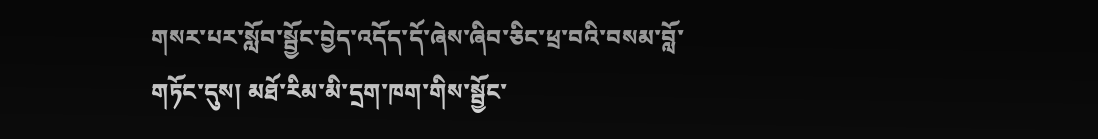གསར་པར་སློབ་སྦྱོང་བྱེད་འདོད་དོ་ཞེས་ཞིབ་ཅིང་ཕྲ་བའི་བསམ་བློ་གཏོང་དུས། མཐོ་རིམ་མི་དྲག་ཁག་གིས་སྦྱོང་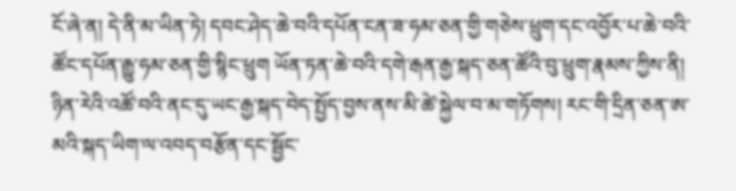ངོ་ཞེ་ན། དེ་ནི་མ་ཡིན་ཏེ། དབང་ཤེད་ཆེ་བའི་དཔོན་ངན་ཟ་ཧམ་ཅན་གྱི་གཅེས་ཕྲུག་དང་འབྱོར་པ་ཆེ་བའི་ཚོང་དཔོན་རྒྱུ་ཧམ་ཅན་གྱི་སྙིང་ཕྲུག ཡོན་ཏན་ཆེ་བའི་དགེ་རྒན་རྒྱ་སྐད་ཅན་ཚོའི་བུ་ཕྲུག་རྣམས་ཀྱིས་ནི། ཉིན་རེའི་འཚོ་བའི་ནང་དུ་ཡང་རྒྱ་སྐད་བེད་སྤྱོད་བྱས་ནས་མི་ཚེ་སྐྱེལ་བ་མ་གཏོགས། རང་གི་དྲིན་ཅན་ཨ་མའི་སྐད་ཡིག་ལ་འབད་བརྩོན་དང་སྦྱོང་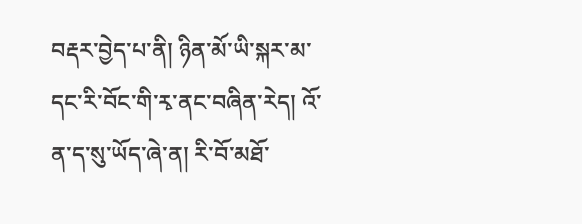བརྡར་བྱེད་པ་ནི། ཉིན་མོ་ཡི་སྐར་མ་དང་རི་བོང་གི་རྭ་ནང་བཞིན་རེད། འོ་ན་ད་སུ་ཡོད་ཞེ་ན། རི་བོ་མཐོ་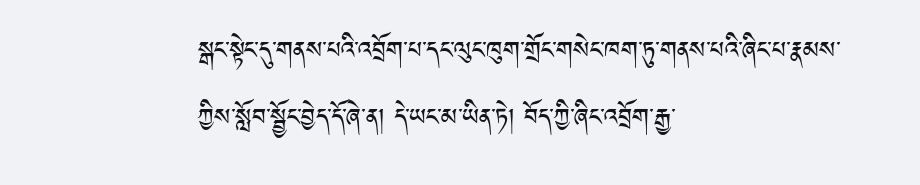སྒང་སྟེང་དུ་གནས་པའི་འབྲོག་པ་དང་ལུང་ཁུག་གྲོང་གསེང་ཁག་ཏུ་གནས་པའི་ཞིང་པ་རྣམས་ཀྱིས་སློབ་སྦྱོང་བྱེད་དོ་ཞེ་ན། དེ་ཡང་མ་ཡིན་ཏེ། བོད་ཀྱི་ཞིང་འབྲོག་རྒྱ་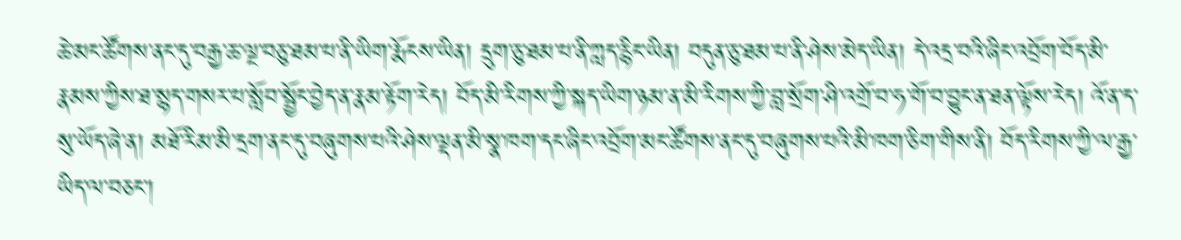ཆེ་མང་ཚོགས་ནང་དུ་བརྒྱ་ཆ་ལྔ་བཅུ་ཐམ་པ་ནི་ཡིག་རྨོངས་ཡིན། དྲུག་ཅུ་ཐམ་པ་ནི་ཀླད་རྙིང་ཡིན། བདུན་ཅུ་ཐམ་པ་ནི་ཤེས་མེད་ཡིན། དེ་འདྲ་བའི་ཞིང་འབྲོག་བོད་མི་རྣམས་ཀྱིས་ཐ་སྙད་གསར་པ་སློབ་སྦྱོང་བྱེད་ན་རྣམ་རྟོག་རེད། བོད་མི་རིགས་ཀྱི་སྐད་ཡིག་ཉམ་ན་མི་རིགས་ཀྱི་བླ་སྲོག་ཤི་འགྲོ་བ་ཧ་གོ་བ་བྱུང་ན་ཐན་ལྟོས་རེད། འོ་ན་ད་སུ་ཡོད་ཞེ་ན། མཐོ་རིམ་མི་དྲག་ནང་དུ་བཞུགས་པའི་ཤེས་ལྡན་མི་སྣ་ཁག་དང་ཞིང་འབྲོག་མང་ཚོགས་ནང་དུ་བཞུགས་པའི་མི་ཁག་ཅིག་གིས་ནི། བོད་རིགས་ཀྱི་ལ་རྒྱ་ཡིད་ལ་བཅང་།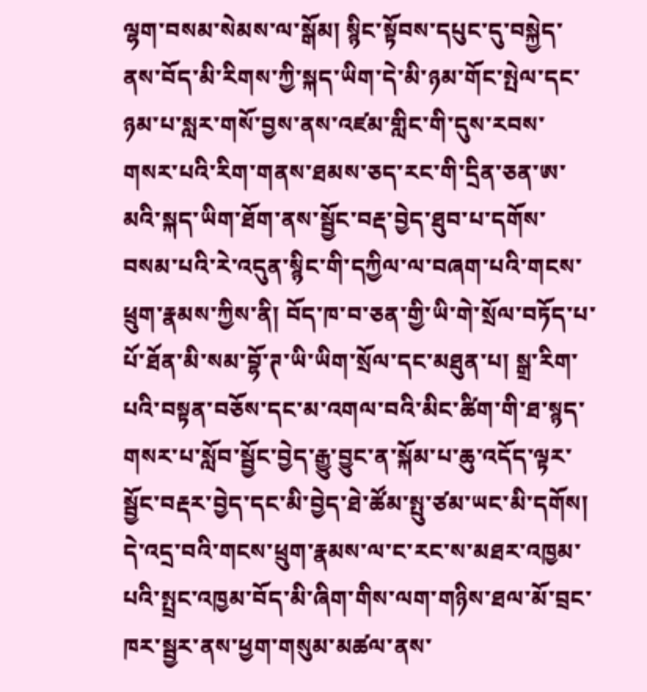ལྷག་བསམ་སེམས་ལ་སྒོམ། སྙིང་སྟོབས་དཔུང་དུ་བསྐྱེད་ནས་བོད་མི་རིགས་ཀྱི་སྐད་ཡིག་དེ་མི་ཉམ་གོང་སྤེལ་དང་ཉམ་པ་སླར་གསོ་བྱས་ནས་འཛམ་གླིང་གི་དུས་རབས་གསར་པའི་རིག་གནས་ཐམས་ཅད་རང་གི་དྲིན་ཅན་ཨ་མའི་སྐད་ཡིག་ཐོག་ནས་སྦྱོང་བརྡ་བྱེད་ཐུབ་པ་དགོས་བསམ་པའི་རེ་འདུན་སྙིང་གི་དཀྱིལ་ལ་བཞག་པའི་གངས་ཕྲུག་རྣམས་ཀྱིས་ནི། བོད་ཁ་བ་ཅན་གྱི་ཡི་གེ་སྲོལ་བཏོད་པ་པོ་ཐོན་མི་སམ་བྷོ་ཊ་ཡི་ཡིག་སྲོལ་དང་མཐུན་པ། སྒྲ་རིག་པའི་བསྟན་བཅོས་དང་མ་འགལ་བའི་མིང་ཚིག་གི་ཐ་སྙད་གསར་པ་སློབ་སྦྱོང་བྱེད་རྒྱུ་བྱུང་ན་སྐོམ་པ་ཆུ་འདོད་ལྟར་སྦྱོང་བརྡར་བྱེད་དང་མི་བྱེད་ཐེ་ཚོམ་སྤུ་ཙམ་ཡང་མི་དགོས། དེ་འདྲ་བའི་གངས་ཕྲུག་རྣམས་ལ་ང་རང་ས་མཐར་འཁྱམ་པའི་སྤྲང་འཁྱམ་བོད་མི་ཞིག་གིས་ལག་གཉིས་ཐལ་མོ་བྲང་ཁར་སྦྱར་ནས་ཕྱག་གསུམ་མཚལ་ནས་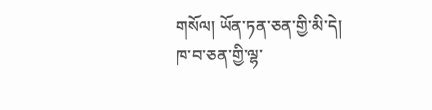གསོལ། ཡོན་ཏན་ཅན་གྱི་མི་དེ།
ཁ་བ་ཅན་གྱི་ལྷ་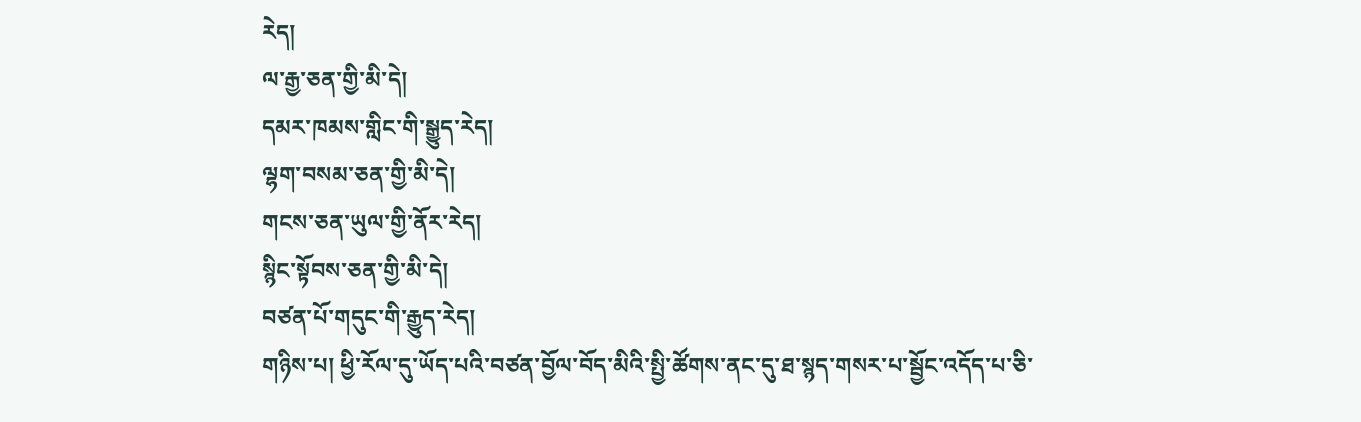རེད།
ལ་རྒྱ་ཅན་གྱི་མི་དེ།
དམར་ཁམས་གླིང་གི་སྒྱུད་རེད།
ལྷག་བསམ་ཅན་གྱི་མི་དེ།
གངས་ཅན་ཡུལ་གྱི་ནོར་རེད།
སྙིང་སྟོབས་ཅན་གྱི་མི་དེ།
བཙན་པོ་གདུང་གི་རྒྱུད་རེད།
གཉིས་པ། ཕྱི་རོལ་དུ་ཡོད་པའི་བཙན་བྱོལ་བོད་མིའི་སྤྱི་ཚོགས་ནང་དུ་ཐ་སྙད་གསར་པ་སྦྱོང་འདོད་པ་ཅི་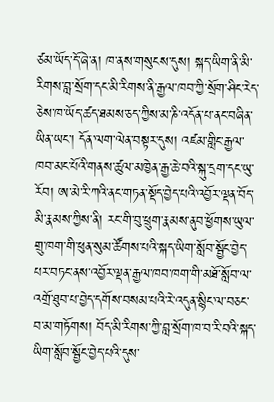ཙམ་ཡོད་དོ་ཞེ་ན། ཁ་ནས་གསུངས་དུས། སྐད་ཡིག་ནི་མི་རིགས་བླ་སྲོག་དང་མི་རིགས་ནི་རྒྱལ་ཁབ་ཀྱི་སྲོག་ཤིང་རེད་ཅེས་ཁ་ཡོད་ཚད་ཐམས་ཅད་ཀྱིས་མ་ཎི་འདོན་པ་ནང་བཞིན་ཡིན་ཡང་། དོན་ལག་ལེན་བསྟར་དུས། འཛམ་གླིང་རྒྱལ་ཁབ་མང་པོའི་གནས་ཚུལ་མཁྱེན་རྒྱ་ཆེ་བའི་སྐུ་དྲག་དང་ཡུ་རོབ། ཨ་མེ་རི་ཀའི་ནང་གཏན་སྡོད་བྱེད་པའི་འབྱོར་ལྡན་བོད་མི་རྣམས་ཀྱིས་ནི། རང་གི་བུ་ཕྲུག་རྣམས་ནུབ་ཕྱོགས་ཡུལ་གྲུ་ཁག་གི་ཕུན་སུམ་ཚོགས་པའི་སྐད་ཡིག་སློབ་སྦྱོང་བྱེད་པར་བཏང་ནས་འབྱོར་ལྡན་རྒྱལ་ཁབ་ཁག་གི་མཐོ་སློབ་ལ་འགྲོ་ཐུབ་པ་བྱེད་དགོས་བསམ་པའི་རེ་འདུན་སྙིང་ལ་བཅང་བ་མ་གཏོགས། བོད་མི་རིགས་ཀྱི་བླ་སྲོག་ཁ་བ་རི་བའི་སྐད་ཡིག་སློབ་སྦྱོང་བྱེད་པའི་དུས་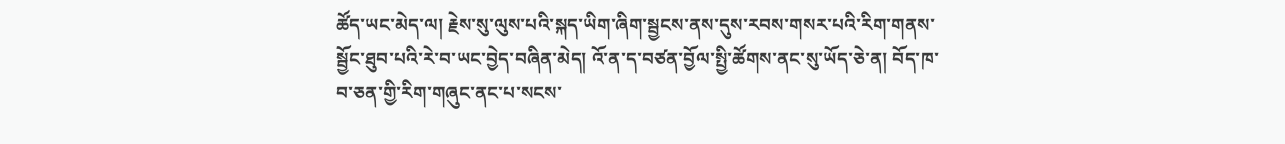ཚོད་ཡང་མེད་ལ། རྗེས་སུ་ལུས་པའི་སྐད་ཡིག་ཞིག་སྦྱངས་ནས་དུས་རབས་གསར་པའི་རིག་གནས་སྦྱོང་ཐུབ་པའི་རེ་བ་ཡང་བྱེད་བཞིན་མེད། འོ་ན་ད་བཙན་བྱོལ་སྤྱི་ཚོགས་ནང་སུ་ཡོད་ཅེ་ན། བོད་ཁ་བ་ཅན་གྱི་རིག་གཞུང་ནང་པ་སངས་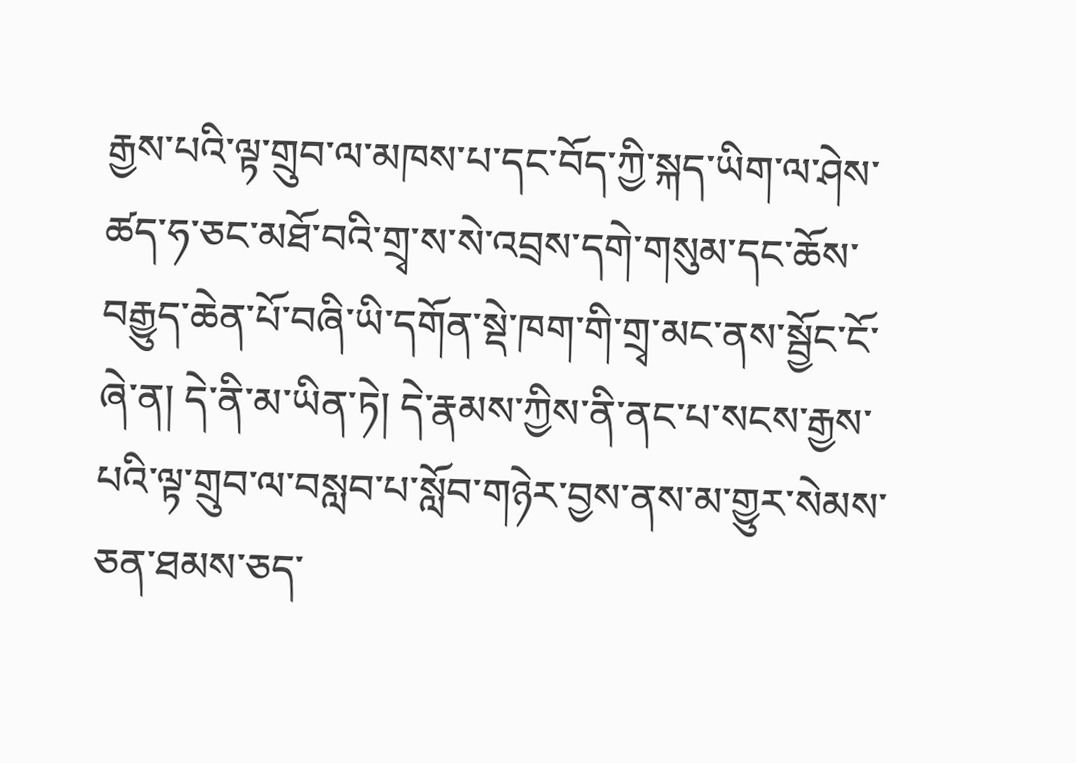རྒྱས་པའི་ལྟ་གྲུབ་ལ་མཁས་པ་དང་བོད་ཀྱི་སྐད་ཡིག་ལ་ཤེས་ཚད་ཧ་ཅང་མཐོ་བའི་གྲྭ་ས་སེ་འབྲས་དགེ་གསུམ་དང་ཆོས་བརྒྱུད་ཆེན་པོ་བཞི་ཡི་དགོན་སྡེ་ཁག་གི་གྲྭ་མང་ནས་སྦྱོང་ངོ་ཞེ་ན། དེ་ནི་མ་ཡིན་ཏེ། དེ་རྣམས་ཀྱིས་ནི་ནང་པ་སངས་རྒྱས་པའི་ལྟ་གྲུབ་ལ་བསླབ་པ་སློབ་གཉེར་བྱས་ནས་མ་གྱུར་སེམས་ཅན་ཐམས་ཅད་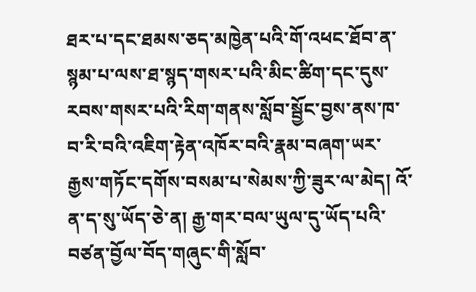ཐར་པ་དང་ཐམས་ཅད་མཁྱེན་པའི་གོ་འཕང་ཐོབ་ན་སྙམ་པ་ལས་ཐ་སྙད་གསར་པའི་མིང་ཚིག་དང་དུས་རབས་གསར་པའི་རིག་གནས་སློབ་སྦྱོང་བྱས་ནས་ཁ་བ་རི་བའི་འཇིག་རྟེན་འཁོར་བའི་རྣམ་བཞག་ཡར་རྒྱས་གཏོང་དགོས་བསམ་པ་སེམས་ཀྱི་ཟུར་ལ་མེད། འོ་ན་ད་སུ་ཡོད་ཅེ་ན། རྒྱ་གར་བལ་ཡུལ་དུ་ཡོད་པའི་བཙན་བྱོལ་བོད་གཞུང་གི་སློབ་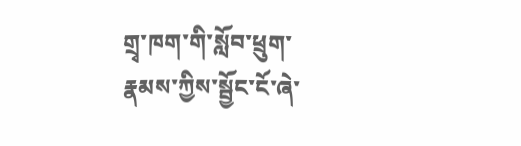གྲྭ་ཁག་གི་སློབ་ཕྲུག་རྣམས་ཀྱིས་སྦྱོང་ངོ་ཞེ་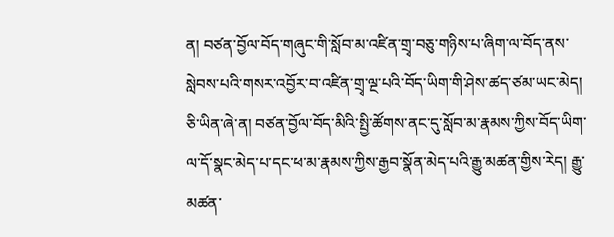ན། བཙན་བྱོལ་བོད་གཞུང་གི་སློབ་མ་འཛིན་གྲྭ་བཅུ་གཉིས་པ་ཞིག་ལ་བོད་ནས་སླེབས་པའི་གསར་འབྱོར་བ་འཛིན་གྲྭ་ལྔ་པའི་བོད་ཡིག་གི་ཤེས་ཚད་ཙམ་ཡང་མེད། ཅི་ཡིན་ཞེ་ན། བཙན་བྱོལ་བོད་མིའི་སྤྱི་ཚོགས་ནང་དུ་སློབ་མ་རྣམས་ཀྱིས་བོད་ཡིག་ལ་དོ་སྣང་མེད་པ་དང་ཕ་མ་རྣམས་ཀྱིས་རྒྱབ་སྣོན་མེད་པའི་རྒྱུ་མཚན་གྱིས་རེད། རྒྱུ་མཚན་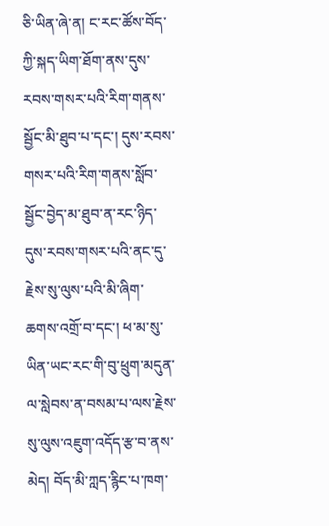ཅི་ཡིན་ཞེ་ན། ང་རང་ཚོས་བོད་ཀྱི་སྐད་ཡིག་ཐོག་ནས་དུས་རབས་གསར་པའི་རིག་གནས་སྦྱོང་མི་ཐུབ་པ་དང་། དུས་རབས་གསར་པའི་རིག་གནས་སློབ་སྦྱོང་བྱེད་མ་ཐུབ་ན་རང་ཉིད་དུས་རབས་གསར་པའི་ནང་དུ་རྗེས་སུ་ལུས་པའི་མི་ཞིག་ཆགས་འགྲོ་བ་དང་། ཕ་མ་སུ་ཡིན་ཡང་རང་གི་བུ་ཕྲུག་མདུན་ལ་སླེབས་ན་བསམ་པ་ལས་རྗེས་སུ་ལུས་འཇུག་འདོད་རྩ་བ་ནས་མེད། བོད་མི་ཀླད་རྙིང་པ་ཁག་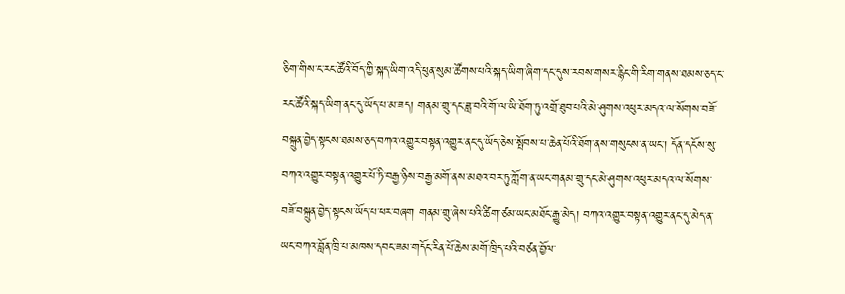ཅིག་གིས་ང་རང་ཚོའི་བོད་ཀྱི་སྐད་ཡིག་འདི་ཕུན་སུམ་ཚོགས་པའི་སྐད་ཡིག་ཞིག་དང་དུས་རབས་གསར་རྙིང་གི་རིག་གནས་ཐམས་ཅད་ང་རང་ཚོའི་སྐད་ཡིག་ནང་དུ་ཡོད་པ་མ་ཟད། གནམ་གྲུ་དང་ཟླ་བའི་གོ་ལ་ཡི་ཐོག་ཏུ་འགྲོ་ཐུབ་པའི་མེ་ཤུགས་འཕུར་མདའ་ལ་སོགས་བཟོ་བསྐྲུན་བྱེད་སྟངས་ཐམས་ཅད་བཀའ་འགྱུར་བསྟན་འགྱུར་ནང་དུ་ཡོད་ཅེས་སྤོབས་པ་ཆེན་པོའི་ཐོག་ནས་གསུངས་ན་ཡང་། དོན་དངོས་སུ་བཀའ་འགྱུར་བསྟན་འགྱུར་པོ་ཏི་བརྒྱ་ཉིས་བརྒྱ་མགོ་ནས་མཐའ་བར་ཏུ་ཀློག་ན་ཡང་གནམ་གྲུ་དང་མེ་ཤུགས་འཕུར་མདའ་ལ་སོགས་བཟོ་བསྐྲུན་བྱེད་སྟངས་ཡོད་པ་ཕར་བཞག གནམ་གྲུ་ཞེས་པའི་ཚིག་ཙམ་ཡང་མཐོང་རྒྱུ་མེད། བཀའ་འགྱུར་བསྟན་འགྱུར་ནང་དུ་མེད་ན་ཡང་བཀའ་བློན་ཁྲི་པ་མཁས་དབང་ཟམ་གདོང་རིན་པོ་ཆེས་མགོ་ཁྲིད་པའི་བཙན་བྱོལ་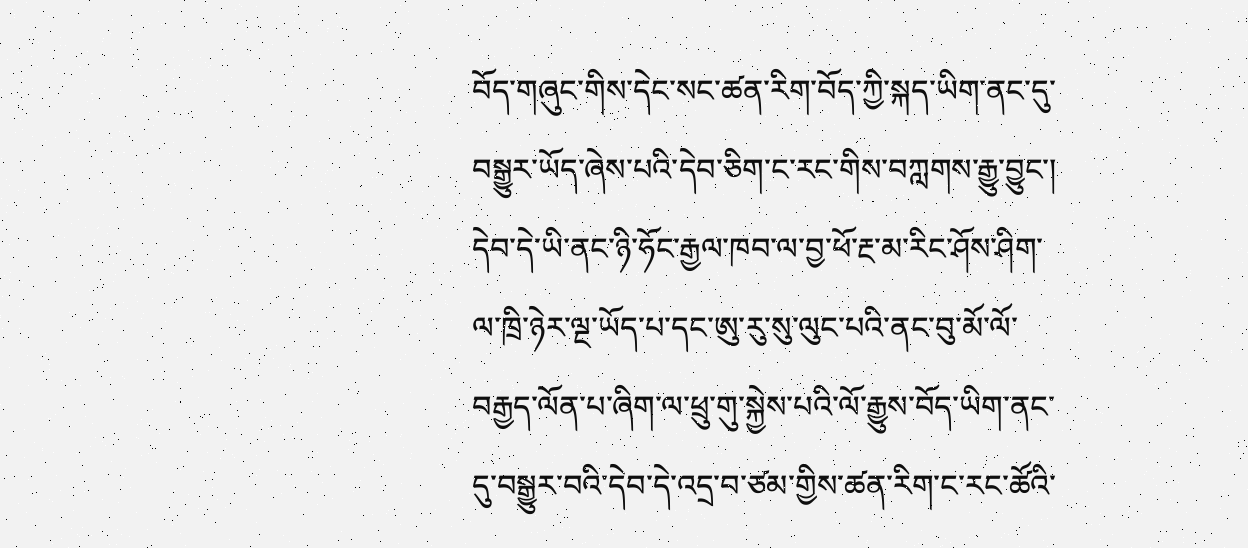བོད་གཞུང་གིས་དེང་སང་ཚན་རིག་བོད་ཀྱི་སྐད་ཡིག་ནང་དུ་བསྒྱུར་ཡོད་ཞེས་པའི་དེབ་ཅིག་ང་རང་གིས་བཀླགས་རྒྱུ་བྱུང་། དེབ་དེ་ཡི་ནང་ཉི་ཧོང་རྒྱལ་ཁབ་ལ་བྱ་ཕོ་རྔ་མ་རིང་ཤོས་ཤིག་ལ་ཁྲི་ཉེར་ལྔ་ཡོད་པ་དང་ཨུ་རུ་སུ་ལུང་པའི་ནང་བུ་མོ་ལོ་བརྒྱད་ལོན་པ་ཞིག་ལ་ཕྲུ་གུ་སྐྱེས་པའི་ལོ་རྒྱུས་བོད་ཡིག་ནང་དུ་བསྒྱུར་བའི་དེབ་དེ་འདྲ་བ་ཙམ་གྱིས་ཚན་རིག་ང་རང་ཚོའི་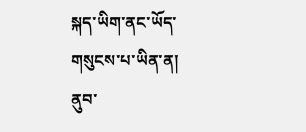སྐད་ཡིག་ནང་ཡོད་གསུངས་པ་ཡིན་ན། ནུབ་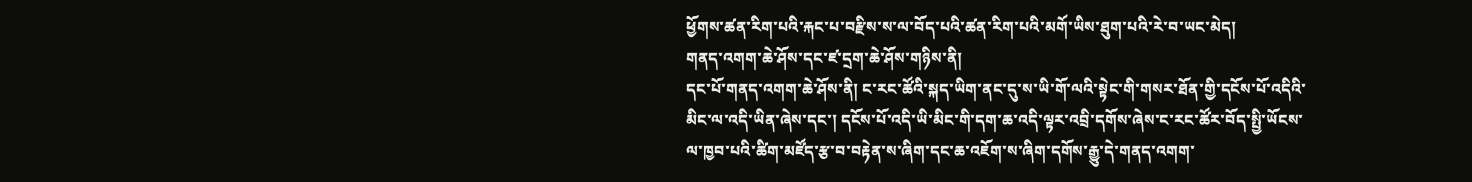ཕྱོགས་ཚན་རིག་པའི་རྐང་པ་བརྫིས་ས་ལ་བོད་པའི་ཚན་རིག་པའི་མགོ་ཡིས་ཐུག་པའི་རེ་བ་ཡང་མེད།
གནད་འགག་ཆེ་ཤོས་དང་ཛ་དྲག་ཆེ་ཤོས་གཉིས་ནི།
དང་པོ་གནད་འགག་ཆེ་ཤོས་ནི། ང་རང་ཚོའི་སྐད་ཡིག་ནང་དུ་ས་ཡི་གོ་ལའི་སྟེང་གི་གསར་ཐོན་གྱི་དངོས་པོ་འདིའི་མིང་ལ་འདི་ཡིན་ཞེས་དང་། དངོས་པོ་འདི་ཡི་མིང་གི་དག་ཆ་འདི་ལྟར་འབྲི་དགོས་ཞེས་ང་རང་ཚོར་བོད་སྤྱི་ཡོངས་ལ་ཁྱབ་པའི་ཚིག་མཛོད་རྩ་བ་བརྟེན་ས་ཞིག་དང་ཆ་འཇོག་ས་ཞིག་དགོས་རྒྱུ་དེ་གནད་འགག་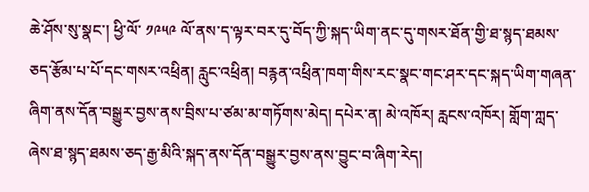ཆེ་ཤོས་སུ་སྣང་། ཕྱི་ལོ་ ༡༩༥༩ ལོ་ནས་ད་ལྟར་བར་དུ་བོད་ཀྱི་སྐད་ཡིག་ནང་དུ་གསར་ཐོན་གྱི་ཐ་སྙད་ཐམས་ཅད་རྩོམ་པ་པོ་དང་གསར་འཕྲིན། རླུང་འཕྲིན། བརྙན་འཕྲིན་ཁག་གིས་རང་སྣང་གང་ཤར་དང་སྐད་ཡིག་གཞན་ཞིག་ནས་དོན་བསྒྱུར་བྱས་ནས་བྲིས་པ་ཙམ་མ་གཏོགས་མེད། དཔེར་ན། མེ་འཁོར། རླངས་འཁོར། གློག་ཀླད་ཞེས་ཐ་སྙད་ཐམས་ཅད་རྒྱ་མིའི་སྐད་ནས་དོན་བསྒྱུར་བྱས་ནས་བྱུང་བ་ཞིག་རེད།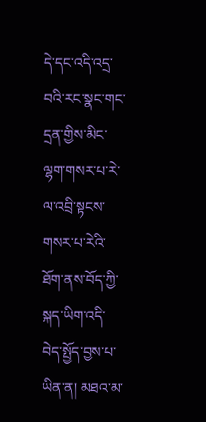དེ་དང་འདི་འདྲ་བའི་རང་སྣང་གང་དྲན་གྱིས་མིང་ལྷག་གསར་པ་རེ་ལ་འབྲི་སྟངས་གསར་པ་རེའི་ཐོག་ནས་བོད་ཀྱི་སྐད་ཡིག་འདི་བེད་སྤྱོད་བྱས་པ་ཡིན་ན། མཐའ་མ་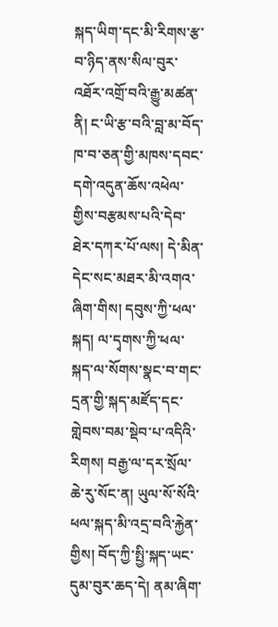སྐད་ཡིག་དང་མི་རིགས་རྩ་བ་ཉིད་ནས་སིལ་བུར་འཐོར་འགྲོ་བའི་རྒྱུ་མཚན་ནི། ང་ཡི་རྩ་བའི་བླ་མ་བོད་ཁ་བ་ཅན་གྱི་མཁས་དབང་དགེ་འདུན་ཆོས་འཕེལ་གྱིས་བརྩམས་པའི་དེབ་ཐེར་དཀར་པོ་ལས། དེ་མིན་དེང་སང་མཐར་མི་འགའ་ཞིག་གིས། དབུས་ཀྱི་ཕལ་སྐད། ལ་དྭགས་ཀྱི་ཕལ་སྐད་ལ་སོགས་སྣང་བ་གང་དྲན་གྱི་སྐད་མཛོད་དང་གླེབས་བམ་སྡེབ་པ་འདིའི་རིགས། བརྒྱ་ལ་དར་སྲོལ་ཆེ་རུ་སོང་ན། ཡུལ་སོ་སོའི་ཕལ་སྐད་མི་འདྲ་བའི་རྐྱེན་གྱིས། བོད་ཀྱི་སྤྱི་སྐད་ཡང་དུམ་བུར་ཆད་དེ། ནམ་ཞིག་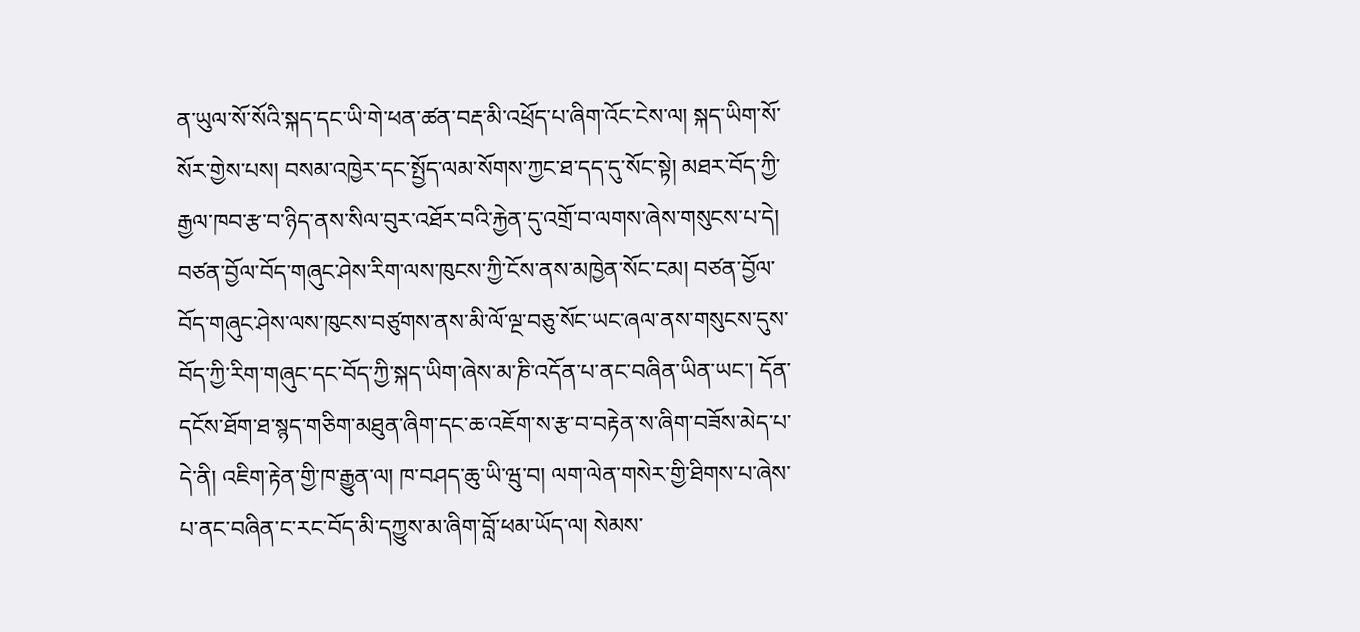ན་ཡུལ་སོ་སོའི་སྐད་དང་ཡི་གེ་ཕན་ཚན་བརྡ་མི་འཕྲོད་པ་ཞིག་འོང་ངེས་ལ། སྐད་ཡིག་སོ་སོར་གྱེས་པས། བསམ་འཁྱེར་དང་སྤྱོད་ལམ་སོགས་ཀྱང་ཐ་དད་དུ་སོང་སྟེ། མཐར་བོད་ཀྱི་རྒྱལ་ཁབ་རྩ་བ་ཉིད་ནས་སིལ་བུར་འཐོར་བའི་རྐྱེན་དུ་འགྲོ་བ་ལགས་ཞེས་གསུངས་པ་དེ། བཙན་བྱོལ་བོད་གཞུང་ཤེས་རིག་ལས་ཁུངས་ཀྱི་ངོས་ནས་མཁྱེན་སོང་ངམ། བཙན་བྱོལ་བོད་གཞུང་ཤེས་ལས་ཁུངས་བཙུགས་ནས་མི་ལོ་ལྔ་བཅུ་སོང་ཡང་ཞལ་ནས་གསུངས་དུས་བོད་ཀྱི་རིག་གཞུང་དང་བོད་ཀྱི་སྐད་ཡིག་ཞེས་མ་ཎི་འདོན་པ་ནང་བཞིན་ཡིན་ཡང་། དོན་དངོས་ཐོག་ཐ་སྙད་གཅིག་མཐུན་ཞིག་དང་ཆ་འཇོག་ས་རྩ་བ་བརྟེན་ས་ཞིག་བཟོས་མེད་པ་དེ་ནི། འཇིག་རྟེན་གྱི་ཁ་རྒྱུན་ལ། ཁ་བཤད་ཆུ་ཡི་ཝུ་བ། ལག་ལེན་གསེར་གྱི་ཐིགས་པ་ཞེས་པ་ནང་བཞིན་ང་རང་བོད་མི་དཀྱུས་མ་ཞིག་བློ་ཕམ་ཡོད་ལ། སེམས་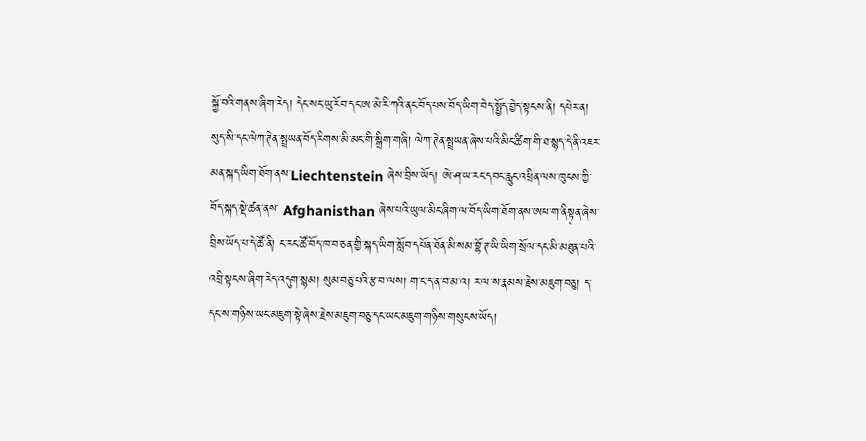སྐྱོ་བའི་གནས་ཞིག་རེད། དེང་སང་ཡུ་རོབ་དང་ཨ་མེ་རི་ཀའི་ནང་བོད་པས་བོད་ཡིག་བེད་སྤྱོད་བྱེད་སྟངས་ནི། དཔེར་ན། སུད་སི་དང་ལེཀ་ཊེན་སྤྲཡན་བོད་རིགས་མི་མང་གི་སྒྲིག་གཞི། ལེཀ་ཊེན་སྤྲཡན་ཞེས་པའི་མིང་ཚིག་གི་ཐ་སྙད་དེ་ནི་འཇར་མན་སྐད་ཡིག་ཐོག་ནས་Liechtenstein ཞེས་བྲིས་ཡོད། ཨེ་ཤ་ཡ་རང་དབང་རླུང་འཕྲིན་ལས་ཁུངས་ཀྱི་བོད་སྐད་སྡེ་ཚན་ནས་ Afghanisthan ཞེས་པའི་ཡུལ་མིང་ཞིག་ལ་བོད་ཡིག་ཐོག་ནས་ཨཕ་ག་ནིསྟ྄ན་ཞེས་བྲིས་ཡོད་པ་དེ་ཚོ་ནི། ང་རང་ཚོ་བོད་ཁ་བ་ཅན་གྱི་སྐད་ཡིག་སློབ་དཔོན་ཐོན་མི་སམ་བྷོ་ཊ་ཡི་ཡིག་སྲོལ་དང་མི་མཐུན་པའི་འབྲི་སྟངས་ཞིག་རེད་འདུག་སྙམ། སུམ་བཅུ་པའི་རྩ་བ་ལས། ག་ང་ད་ན་བ་མ་འ། ར་ལ་ས་རྣམས་རྗེས་མཇུག་བཅུ། ད་དང་ས་གཉིས་ཡང་མཇུག་སྟེ་ཞེས་རྗེས་མཇུག་བཅུ་དང་ཡང་མཇུག་གཉིས་གསུངས་ཡོད།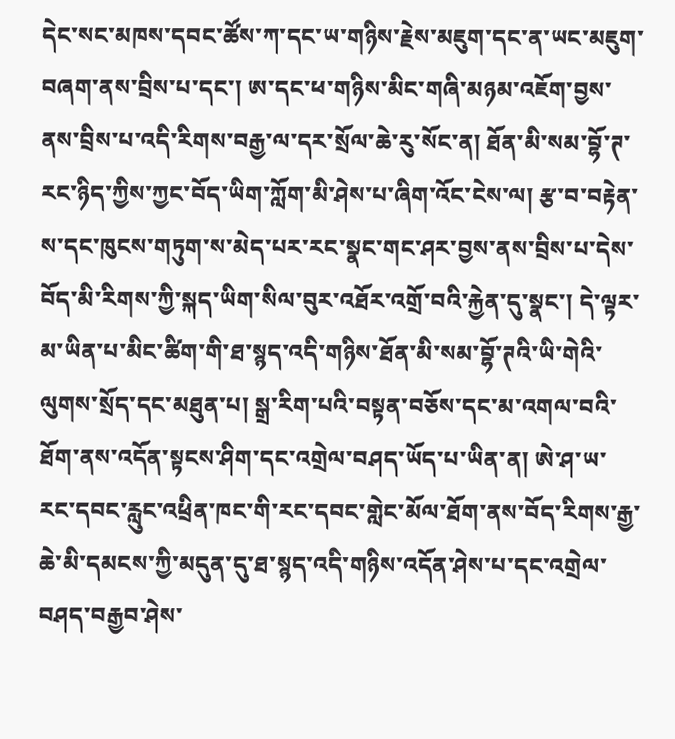དེང་སང་མཁས་དབང་ཚོས་ཀ་དང་ཡ་གཉིས་རྗེས་མཇུག་དང་ན་ཡང་མཇུག་བཞག་ནས་བྲིས་པ་དང་། ཨ་དང་ཕ་གཉིས་མིང་གཞི་མཉམ་འཇོག་བྱས་ནས་བྲིས་པ་འདི་རིགས་བརྒྱ་ལ་དར་སྲོལ་ཆེ་རུ་སོང་ན། ཐོན་མི་སམ་བྷོ་ཊ་རང་ཉིད་ཀྱིས་ཀྱང་བོད་ཡིག་ཀློག་མི་ཤེས་པ་ཞིག་འོང་ངེས་ལ། རྩ་བ་བརྟེན་ས་དང་ཁུངས་གཏུག་ས་མེད་པར་རང་སྣང་གང་ཤར་བྱས་ནས་བྲིས་པ་དེས་བོད་མི་རིགས་ཀྱི་སྐད་ཡིག་སིལ་བུར་འཐོར་འགྲོ་བའི་རྐྱེན་དུ་སྣང་། དེ་ལྟར་མ་ཡིན་པ་མིང་ཚིག་གི་ཐ་སྙད་འདི་གཉིས་ཐོན་མི་སམ་བྷོ་ཊའི་ཡི་གེའི་ལུགས་སྲོད་དང་མཐུན་པ། སྒྲ་རིག་པའི་བསྟན་བཅོས་དང་མ་འགལ་བའི་ཐོག་ནས་འདོན་སྟངས་ཤིག་དང་འགྲེལ་བཤད་ཡོད་པ་ཡིན་ན། ཨེ་ཤ་ཡ་རང་དབང་རླུང་འཕྲིན་ཁང་གི་རང་དབང་གླེང་མོལ་ཐོག་ནས་བོད་རིགས་རྒྱ་ཆེ་མི་དམངས་ཀྱི་མདུན་དུ་ཐ་སྙད་འདི་གཉིས་འདོན་ཤེས་པ་དང་འགྲེལ་བཤད་བརྒྱབ་ཤེས་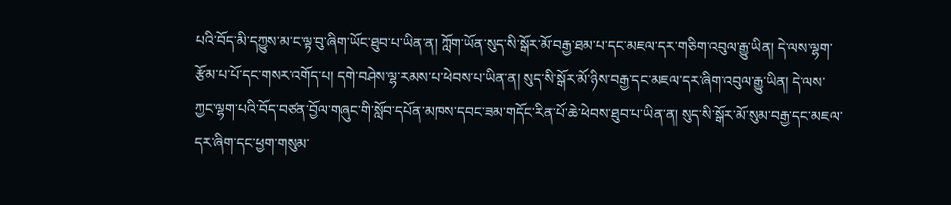པའི་བོད་མི་དཀྱུས་མ་ང་ལྟ་བུ་ཞིག་ཡོང་ཐུབ་པ་ཡིན་ན། ཀློག་ཡོན་སུད་སི་སྒོར་མོ་བརྒྱ་ཐམ་པ་དང་མཇལ་དར་གཅིག་འབུལ་རྒྱུ་ཡིན། དེ་ལས་ལྷག་རྩོམ་པ་པོ་དང་གསར་འགོད་པ། དགེ་བཤེས་ལྷ་རམས་པ་ཕེབས་པ་ཡིན་ན། སུད་སི་སྒོར་མོ་ཉིས་བརྒྱ་དང་མཇལ་དར་ཞིག་འབུལ་རྒྱུ་ཡིན། དེ་ལས་ཀྱང་ལྷག་པའི་བོད་བཙན་བྱོལ་གཞུང་གི་སློབ་དཔོན་མཁས་དབང་ཟམ་གདོང་རིན་པོ་ཆེ་ཕེབས་ཐུབ་པ་ཡིན་ན། སུད་སི་སྒོར་མོ་སུམ་བརྒྱ་དང་མཇལ་དར་ཞིག་དང་ཕྱག་གསུམ་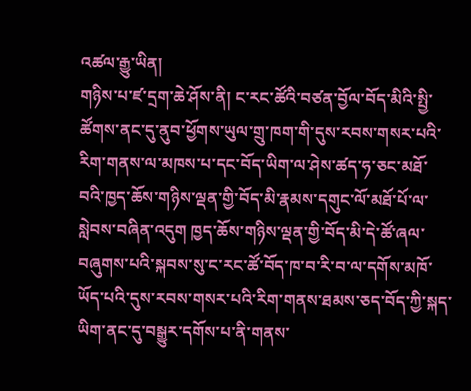འཚལ་རྒྱུ་ཡིན།
གཉིས་པ་ཛ་དྲག་ཆེ་ཤོས་ནི། ང་རང་ཚོའི་བཙན་བྱོལ་བོད་མིའི་སྤྱི་ཚོགས་ནང་དུ་ནུབ་ཕྱོགས་ཡུལ་གྲུ་ཁག་གི་དུས་རབས་གསར་པའི་རིག་གནས་ལ་མཁས་པ་དང་བོད་ཡིག་ལ་ཤེས་ཚད་ཧ་ཅང་མཐོ་བའི་ཁྱད་ཆོས་གཉིས་ལྡན་གྱི་བོད་མི་རྣམས་དགུང་ལོ་མཐོ་པོ་ལ་སླེབས་བཞིན་འདུག ཁྱད་ཆོས་གཉིས་ལྡན་གྱི་བོད་མི་དེ་ཚོ་ཞལ་བཞུགས་པའི་སྐབས་སུ་ང་རང་ཚོ་བོད་ཁ་བ་རི་བ་ལ་དགོས་མཁོ་ཡོད་པའི་དུས་རབས་གསར་པའི་རིག་གནས་ཐམས་ཅད་བོད་ཀྱི་སྐད་ཡིག་ནང་དུ་བསྒྱུར་དགོས་པ་ནི་གནས་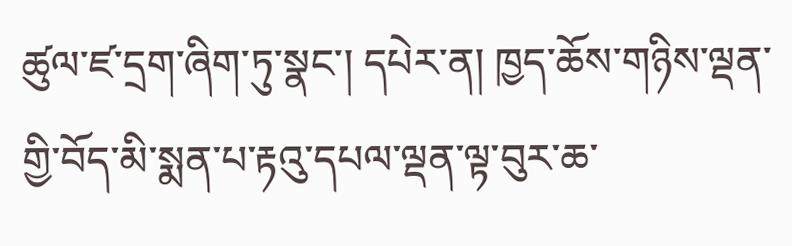ཚུལ་ཛ་དྲག་ཞིག་ཏུ་སྣང་། དཔེར་ན། ཁྱད་ཆོས་གཉིས་ལྡན་གྱི་བོད་མི་སྨན་པ་རྟའུ་དཔལ་ལྡན་ལྟ་བུར་ཆ་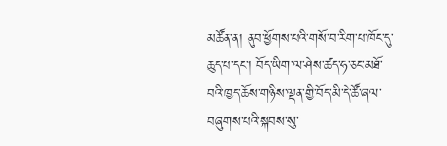མཚོན་ན། ནུབ་ཕྱོགས་པའི་གསོ་བ་རིག་པ་ཁོང་དུ་ཆུད་པ་དང་། བོད་ཡིག་ལ་ཤེས་ཚད་ཧ་ཅང་མཐོ་བའི་ཁྱད་ཆོས་གཉིས་ལྡན་གྱི་བོད་མི་དེ་ཚོ་ཞལ་བཞུགས་པའི་སྐབས་སུ་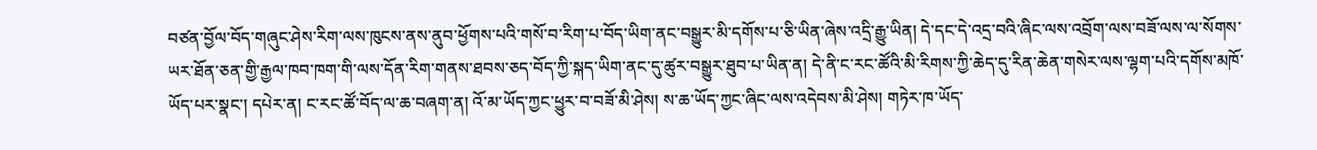བཙན་བྱོལ་བོད་གཞུང་ཤེས་རིག་ལས་ཁུངས་ནས་ནུབ་ཕྱོགས་པའི་གསོ་བ་རིག་པ་བོད་ཡིག་ནང་བསྒྱུར་མི་དགོས་པ་ཅི་ཡིན་ཞེས་འདྲི་རྒྱུ་ཡིན། དེ་དང་དེ་འདྲ་བའི་ཞིང་ལས་འབྲོག་ལས་བཟོ་ལས་ལ་སོགས་ཡར་ཐོན་ཅན་གྱི་རྒྱལ་ཁབ་ཁག་གི་ལས་དོན་རིག་གནས་ཐབས་ཅད་བོད་ཀྱི་སྐད་ཡིག་ནང་དུ་ཚུར་བསྒྱུར་ཐུབ་པ་ཡིན་ན། དེ་ནི་ང་རང་ཚོའི་མི་རིགས་ཀྱི་ཆེད་དུ་རིན་ཆེན་གསེར་ལས་ལྷག་པའི་དགོས་མཁོ་ཡོད་པར་སྣང་། དཔེར་ན། ང་རང་ཚོ་བོད་ལ་ཆ་བཞག་ན། འོ་མ་ཡོད་ཀྱང་ཕྱུར་བ་བཟོ་མི་ཤེས། ས་ཆ་ཡོད་ཀྱང་ཞིང་ལས་འདེབས་མི་ཤེས། གཏེར་ཁ་ཡོད་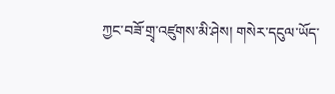ཀྱང་བཟོ་གྲྭ་འཛུགས་མི་ཤེས། གསེར་དངུལ་ཡོད་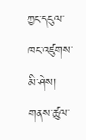ཀྱང་དངུལ་ཁང་འཛུགས་མི་ཤེས། གནས་ཚུལ་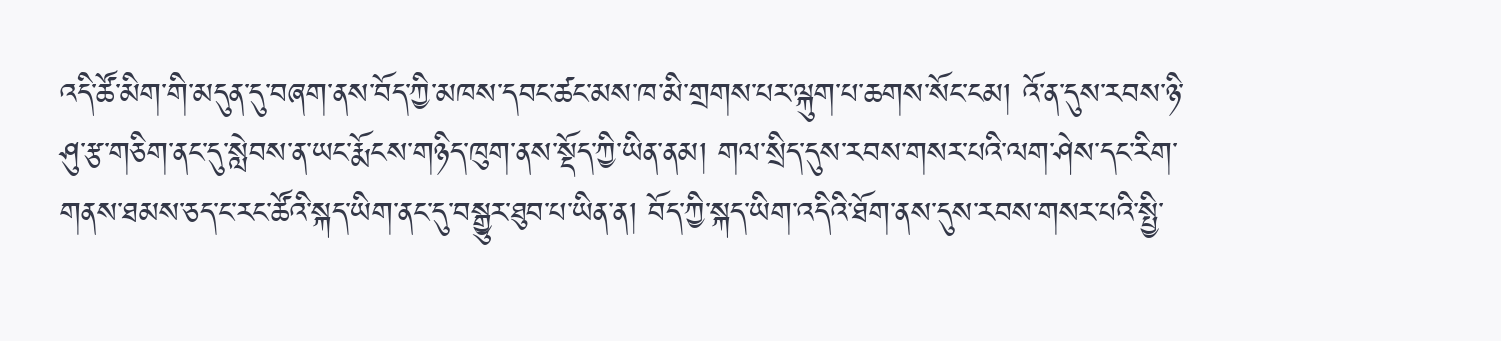འདི་ཚོ་མིག་གི་མདུན་དུ་བཞག་ནས་བོད་ཀྱི་མཁས་དབང་ཚང་མས་ཁ་མི་གྲགས་པར་ལྐུག་པ་ཆགས་སོང་ངམ། འོ་ན་དུས་རབས་ཉི་ཤུ་རྩ་གཅིག་ནང་དུ་སླེབས་ན་ཡང་རྨོངས་གཉིད་ཁུག་ནས་སྡོད་ཀྱི་ཡིན་ནམ། གལ་སྲིད་དུས་རབས་གསར་པའི་ལག་ཤེས་དང་རིག་གནས་ཐམས་ཅད་ང་རང་ཚོའི་སྐད་ཡིག་ནང་དུ་བསྒྱུར་ཐུབ་པ་ཡིན་ན། བོད་ཀྱི་སྐད་ཡིག་འདིའི་ཐོག་ནས་དུས་རབས་གསར་པའི་སྤྱི་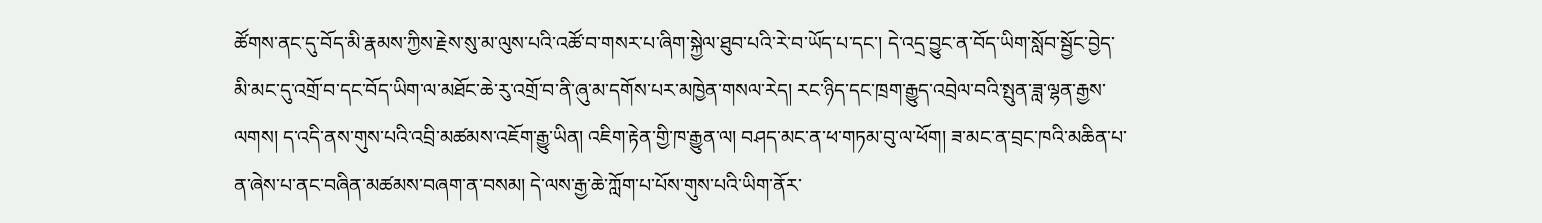ཚོགས་ནང་དུ་བོད་མི་རྣམས་ཀྱིས་རྗེས་སུ་མ་ལུས་པའི་འཚོ་བ་གསར་པ་ཞིག་སྐྱེལ་ཐུབ་པའི་རེ་བ་ཡོད་པ་དང་། དེ་འདྲ་བྱུང་ན་བོད་ཡིག་སློབ་སྦྱོང་བྱེད་མི་མང་དུ་འགྲོ་བ་དང་བོད་ཡིག་ལ་མཐོང་ཆེ་རུ་འགྲོ་བ་ནི་ཞུ་མ་དགོས་པར་མཁྱེན་གསལ་རེད། རང་ཉིད་དང་ཁྲག་རྒྱུད་འབྲེལ་བའི་སྤུན་ཟླ་ལྷན་རྒྱས་ལགས། ད་འདི་ནས་གུས་པའི་འབྲི་མཚམས་འཇོག་རྒྱུ་ཡིན། འཇིག་རྟེན་གྱི་ཁ་རྒྱུན་ལ། བཤད་མང་ན་ཕ་གཏམ་བུ་ལ་ཕོག། ཟ་མང་ན་བྲང་ཁའི་མཆིན་པ་ན་ཞེས་པ་ནང་བཞིན་མཚམས་བཞག་ན་བསམ། དེ་ལས་རྒྱ་ཆེ་ཀློག་པ་པོས་གུས་པའི་ཡིག་ནོར་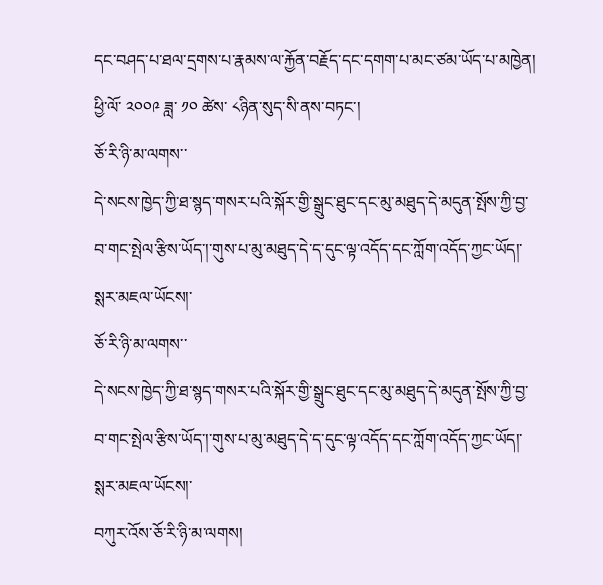དང་བཤད་པ་ཐལ་དྲགས་པ་རྣམས་ལ་རྐྱོན་བརྗོད་དང་དགག་པ་མང་ཙམ་ཡོད་པ་མཁྱེན།
ཕྱི་ལོ་ ༢༠༠༩ ཟླ་ ༡༠ ཚེས་ ༨ཉིན་སུད་སི་ནས་བཏང་།
ཅོ་རི་ཉི་མ་ལགས་་
དེ་སངས་ཁྱེད་ཀྱི་ཐ་སྙད་གསར་པའི་སྐོར་གྱི་སྒྲུང་ཐུང་དང་མུ་མཐུད་དེ་མདུན་སྤོས་ཀྱི་བྱ་བ་གང་སྤེལ་རྩིས་ཡོད་།་གུས་པ་མུ་མཐུད་དེ་ད་དུང་ལྟ་འདོད་དང་ཀློག་འདོད་ཀྱང་ཡོད།་སྶར་མཇལ་ཡོངས།་
ཅོ་རི་ཉི་མ་ལགས་་
དེ་སངས་ཁྱེད་ཀྱི་ཐ་སྙད་གསར་པའི་སྐོར་གྱི་སྒྲུང་ཐུང་དང་མུ་མཐུད་དེ་མདུན་སྤོས་ཀྱི་བྱ་བ་གང་སྤེལ་རྩིས་ཡོད་།་གུས་པ་མུ་མཐུད་དེ་ད་དུང་ལྟ་འདོད་དང་ཀློག་འདོད་ཀྱང་ཡོད།་སྶར་མཇལ་ཡོངས།་
བཀུར་འོས་ཅོ་རི་ཉི་མ་ལགས།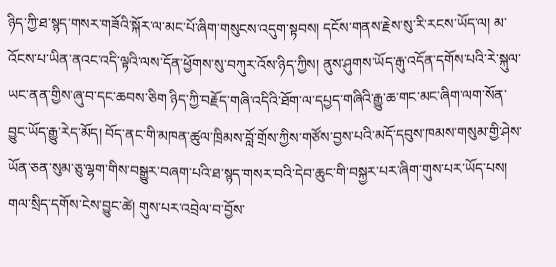ཉིད་ཀྱི་ཐ་སྙད་གསར་གཟོའི་སྐོར་ལ་མང་པོ་ཞིག་གསུངས་འདུག་སྟབས། དངོས་གནས་རྗེས་སུ་རི་རངས་ཡོད་ལ། མ་འོངས་པ་ཡིན་ནའང་འདི་ལྟའི་ལས་དོན་ཕྱོགས་སུ་བཀུར་འོས་ཉིད་ཀྱིས། ནུས་ཤུགས་ཡོད་རྒུ་འདོན་དགོས་པའི་རེ་སྐུལ་ཡང་ནན་གྱིས་ཞུ་བ་དང་ཆབས་ཅིག ཉིད་ཀྱི་བརྗོད་གཞི་འདིའི་ཐོག་ལ་དཔྱད་གཞིའི་རྒྱུ་ཆ་གང་མང་ཞིག་ལག་སོན་བྱུང་ཡོད་རྒྱུ་རེད་མོད། བོད་ནང་གི་མཁན་ཚུལ་ཁྲིམས་བློ་གྲོས་ཀྱིས་གཙོས་བྱས་པའི་མདོ་དབུས་ཁམས་གསུམ་གྱི་ཤེས་ཡོན་ཅན་སུམ་ཅུ་ལྷག་གིས་བསྒྱུར་བཞག་པའི་ཐ་སྙད་གསར་བའི་དེབ་ཆུང་གི་བསྐྱར་པར་ཞིག་གུས་པར་ཡོད་པས། གལ་སྲིད་དགོས་ངེས་བྱུང་ཚེ། གུས་པར་འབྲེལ་བ་བྱོས་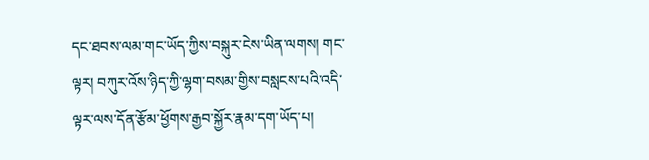དང་ཐབས་ལམ་གང་ཡོད་ཀྱིས་བསྐུར་ངེས་ཡིན་ལགས། གང་ལྟར། བཀུར་འོས་ཉིད་ཀྱི་ལྷག་བསམ་གྱིས་བསླངས་པའི་འདི་ལྟར་ལས་དོན་རྩོམ་ཕྱོགས་རྒྱབ་སྐྱོར་རྣམ་དག་ཡོད་པ།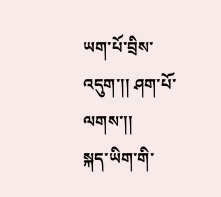ཡག་པོ་བྲིས་འདུག་།། ཤག་པོ་ལགས་།།
སྐད་ཡིག་གི་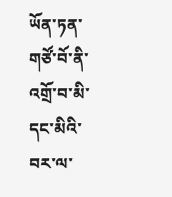ཡོན་ཏན་གཙོ་བོ་ནི་འགྲོ་བ་མི་དང་མིའི་བར་ལ་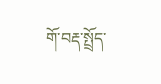གོ་བརྡ་སྤྲོད་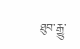ཐུབ་རྒྱུ་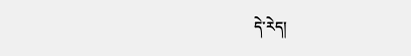དེ་རེད།